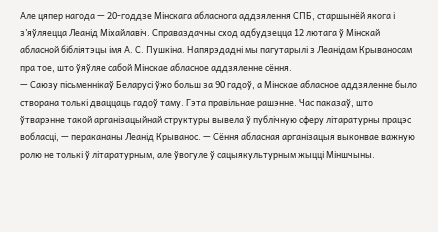Але цяпер нагода — 20-годдзе Мінскага абласнога аддзялення СПБ, старшынёй якога і з’яўляецца Леанід Міхайлавіч. Справаздачны сход адбудзецца 12 лютага ў Мінскай абласной бібліятэцы імя А. С. Пушкіна. Напярэдадні мы пагутарылі з Леанідам Крываносам пра тое, што ўяўляе сабой Мінскае абласное аддзяленне сёння.
— Саюзу пісьменнікаў Беларусі ўжо больш за 90 гадоў, а Мінскае абласное аддзяленне было створана толькі дваццаць гадоў таму. Гэта правільнае рашэнне. Час паказаў, што ўтварэнне такой арганізацыйнай структуры вывела ў публічную сферу літаратурны працэс вобласці, — перакананы Леанід Крыванос. — Сёння абласная арганізацыя выконвае важную ролю не толькі ў літаратурным, але ўвогуле ў сацыякультурным жыцці Міншчыны.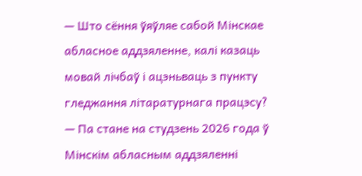— Што сёння ўяўляе сабой Мінскае абласное аддзяленне, калі казаць мовай лічбаў і ацэньваць з пункту гледжання літаратурнага працэсу?
— Па стане на студзень 2026 года ў Мінскім абласным аддзяленні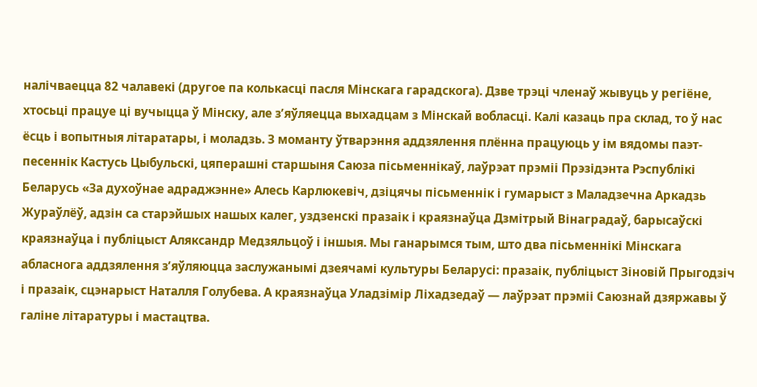налічваецца 82 чалавекі (другое па колькасці пасля Мінскага гарадскога). Дзве трэці членаў жывуць у регіёне, хтосьці працуе ці вучыцца ў Мінску, але з’яўляецца выхадцам з Мінскай вобласці. Калі казаць пра склад, то ў нас ёсць і вопытныя літаратары, і моладзь. З моманту ўтварэння аддзялення плённа працуюць у ім вядомы паэт-песеннік Кастусь Цыбульскі, цяперашні старшыня Саюза пісьменнікаў, лаўрэат прэміі Прэзідэнта Рэспублікі Беларусь «За духоўнае адраджэнне» Алесь Карлюкевіч, дзіцячы пісьменнік і гумарыст з Маладзечна Аркадзь Жураўлёў, адзін са старэйшых нашых калег, уздзенскі празаік і краязнаўца Дзмітрый Вінаградаў, барысаўскі краязнаўца і публіцыст Аляксандр Медзяльцоў і іншыя. Мы ганарымся тым, што два пісьменнікі Мінскага абласнога аддзялення з’яўляюцца заслужанымі дзеячамі культуры Беларусі: празаік, публіцыст Зіновій Прыгодзіч і празаік, сцэнарыст Наталля Голубева. А краязнаўца Уладзімір Ліхадзедаў — лаўрэат прэміі Саюзнай дзяржавы ў галіне літаратуры і мастацтва.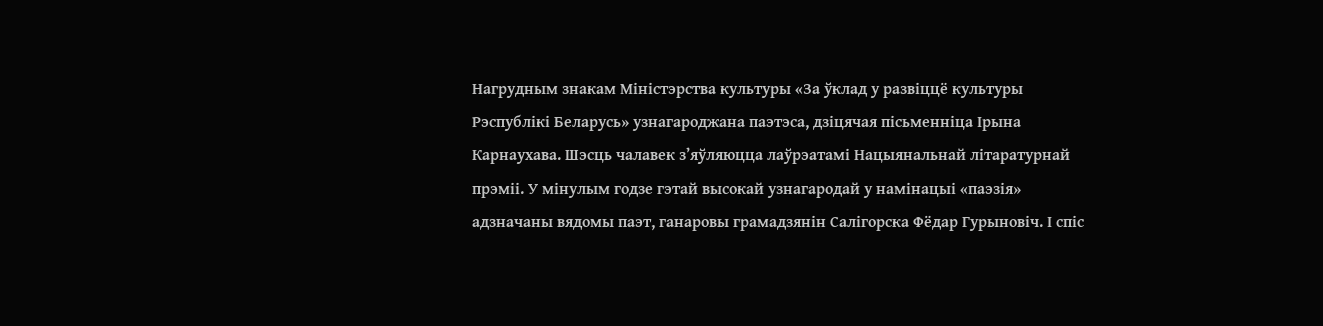Нагрудным знакам Міністэрства культуры «За ўклад у развіццё культуры Рэспублікі Беларусь» узнагароджана паэтэса, дзіцячая пісьменніца Ірына Карнаухава. Шэсць чалавек з’яўляюцца лаўрэатамі Нацыянальнай літаратурнай прэміі. У мінулым годзе гэтай высокай узнагародай у намінацыі «паэзія» адзначаны вядомы паэт, ганаровы грамадзянін Салігорска Фёдар Гурыновіч. І спіс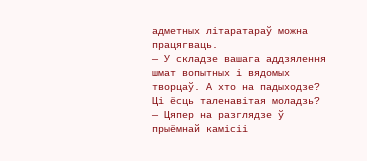адметных літаратараў можна працягваць.
— У складзе вашага аддзялення шмат вопытных і вядомых творцаў. А хто на падыходзе? Ці ёсць таленавітая моладзь?
— Цяпер на разглядзе ў прыёмнай камісіі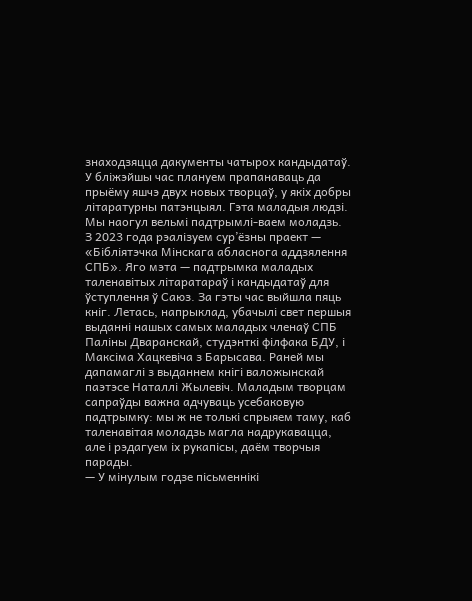знаходзяцца дакументы чатырох кандыдатаў. У бліжэйшы час плануем прапанаваць да прыёму яшчэ двух новых творцаў, у якіх добры літаратурны патэнцыял. Гэта маладыя людзі.
Мы наогул вельмі падтрымлі-ваем моладзь. З 2023 года рэалізуем сур’ёзны праект — «Бібліятэчка Мінскага абласнога аддзялення СПБ». Яго мэта — падтрымка маладых таленавітых літаратараў і кандыдатаў для ўступлення ў Саюз. За гэты час выйшла пяць кніг. Летась, напрыклад, убачылі свет першыя выданні нашых самых маладых членаў СПБ Паліны Дваранскай, студэнткі філфака БДУ, і Максіма Хацкевіча з Барысава. Раней мы дапамаглі з выданнем кнігі валожынскай паэтэсе Наталлі Жылевіч. Маладым творцам сапраўды важна адчуваць усебаковую падтрымку: мы ж не толькі спрыяем таму, каб таленавітая моладзь магла надрукавацца, але і рэдагуем іх рукапісы, даём творчыя парады.
— У мінулым годзе пісьменнікі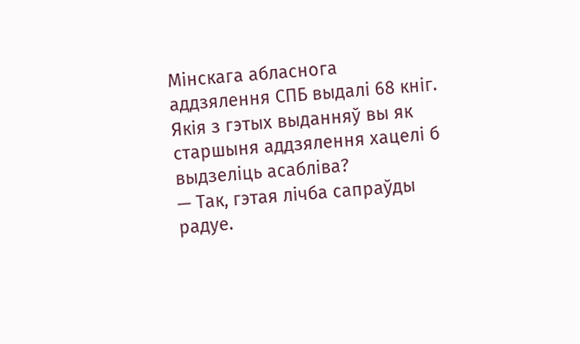Мінскага абласнога аддзялення СПБ выдалі 68 кніг. Якія з гэтых выданняў вы як старшыня аддзялення хацелі б выдзеліць асабліва?
— Так, гэтая лічба сапраўды радуе.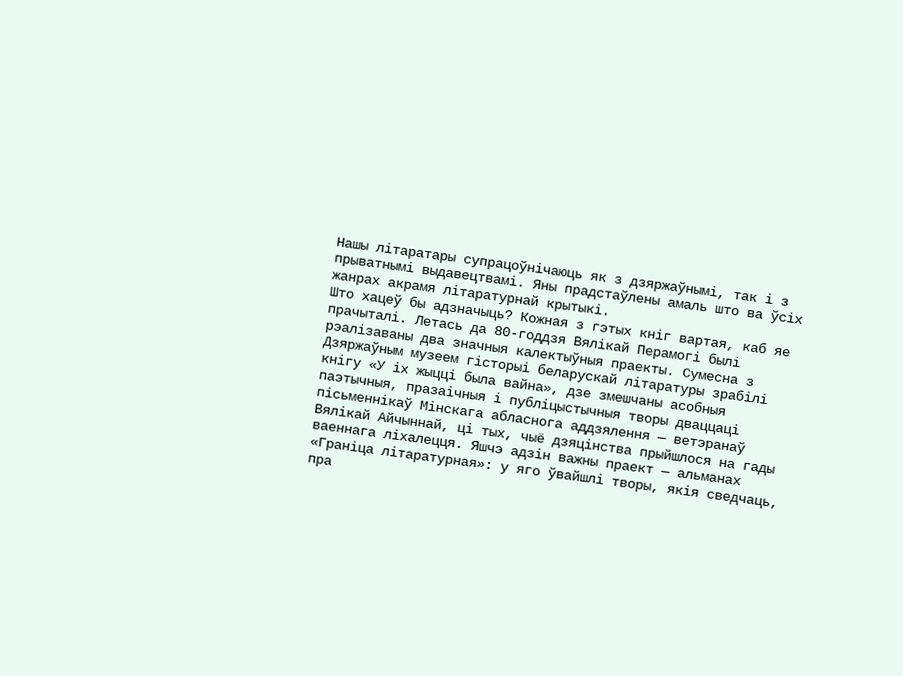Нашы літаратары супрацоўнічаюць як з дзяржаўнымі, так і з прыватнымі выдавецтвамі. Яны прадстаўлены амаль што ва ўсіх жанрах акрамя літаратурнай крытыкі.
Што хацеў бы адзначыць? Кожная з гэтых кніг вартая, каб яе прачыталі. Летась да 80-годдзя Вялікай Перамогі былі рэалізаваны два значныя калектыўныя праекты. Сумесна з Дзяржаўным музеем гісторыі беларускай літаратуры зрабілі кнігу «У іх жыцці была вайна», дзе змешчаны асобныя паэтычныя, празаічныя і публіцыстычныя творы дваццаці пісьменнікаў Мінскага абласнога аддзялення — ветэранаў Вялікай Айчыннай, ці тых, чыё дзяцінства прыйшлося на гады ваеннага ліхалецця. Яшчэ адзін важны праект — альманах «Граніца літаратурная»: у яго ўвайшлі творы, якія сведчаць, пра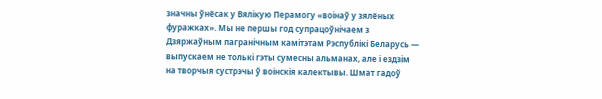значны ўнёсак у Вялікую Перамогу «воінаў у зялёных фуражках». Мы не першы год супрацоўнічаем з Дзяржаўным пагранічным камітэтам Рэспублікі Беларусь — выпускаем не толькі гэты сумесны альманах, але і ездзім на творчыя сустрэчы ў воінскія калектывы. Шмат гадоў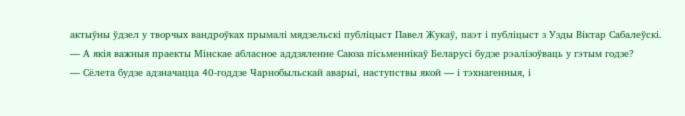актыўны ўдзел у творчых вандроўках прымалі мядзельскі публіцыст Павел Жукаў, паэт і публіцыст з Узды Віктар Сабалеўскі.
— А якія важныя праекты Мінскае абласное аддзяленне Саюза пісьменнікаў Беларусі будзе рэалізоўваць у гэтым годзе?
— Сёлета будзе адзначацца 40-годдзе Чарнобыльскай аварыі, наступствы якой — і тэхнагенныя, і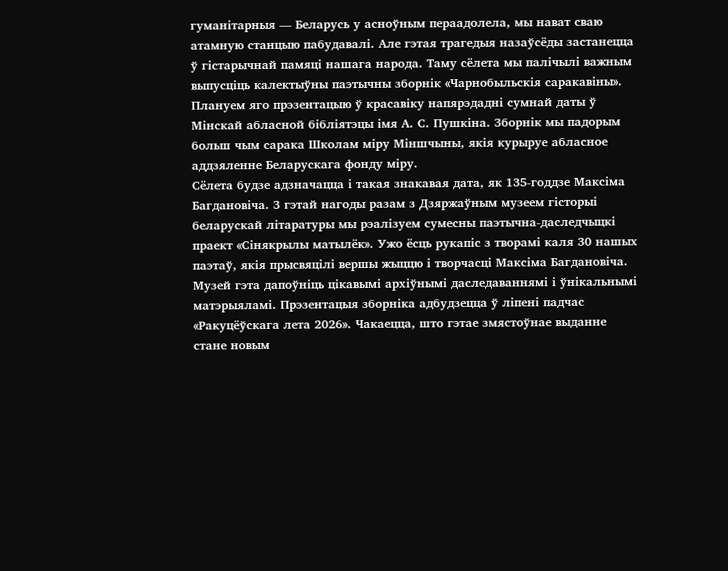гуманітарныя — Беларусь у асноўным пераадолела, мы нават сваю атамную станцыю пабудавалі. Але гэтая трагедыя назаўсёды застанецца ў гістарычнай памяці нашага народа. Таму сёлета мы палічылі важным выпусціць калектыўны паэтычны зборнік «Чарнобыльскія саракавіны». Плануем яго прэзентацыю ў красавіку напярэдадні сумнай даты ў Мінскай абласной бібліятэцы імя А. С. Пушкіна. Зборнік мы падорым больш чым сарака Школам міру Міншчыны, якія курыруе абласное аддзяленне Беларускага фонду міру.
Сёлета будзе адзначацца і такая знакавая дата, як 135-годдзе Максіма Багдановіча. З гэтай нагоды разам з Дзяржаўным музеем гісторыі беларускай літаратуры мы рэалізуем сумесны паэтычна-даследчыцкі праект «Сінякрылы матылёк». Ужо ёсць рукапіс з творамі каля 30 нашых паэтаў, якія прысвяцілі вершы жыццю і творчасці Максіма Багдановіча. Музей гэта дапоўніць цікавымі архіўнымі даследаваннямі і ўнікальнымі матэрыяламі. Прэзентацыя зборніка адбудзецца ў ліпені падчас «Ракуцёўскага лета 2026». Чакаецца, што гэтае змястоўнае выданне стане новым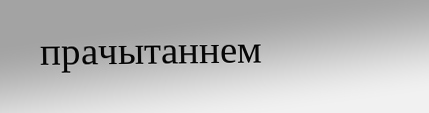прачытаннем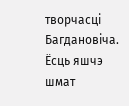творчасці Багдановіча. Ёсць яшчэ шмат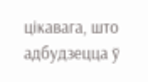цікавага, што адбудзецца ў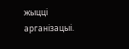жыцці арганізацыі.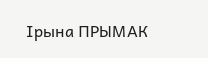Ірына ПРЫМАК